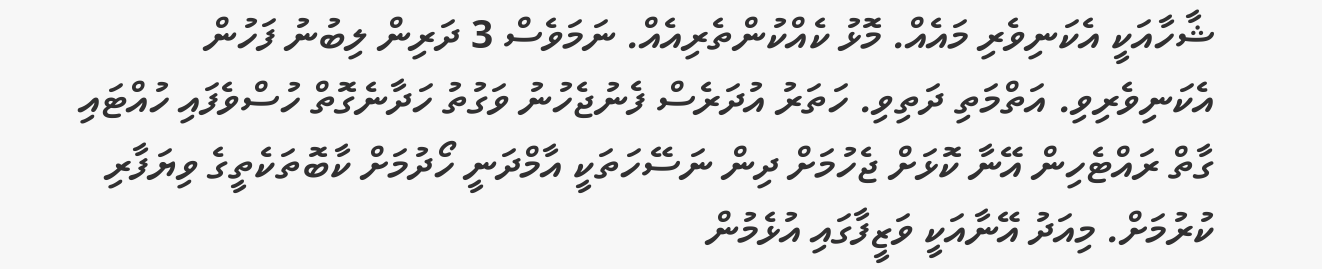ޝާހާއަކީ އެކަނިވެރި މައެއް. މޮޅު ކެއްކުންތެރިއެއް. ނަމަވެސް 3 ދަރިން ލިބުނު ފަހުން އެކަނިވެރިވި. އަތްމަތި ދަތިވި. ހަތަރު އުދަރެސް ފެނުޖެހުނު ވަގުތު ހަދާނެގޮތް ހުސްވެފައި ހުއްޓައި ގާތް ރައްޓެހިން އޭނާ ކޮޅަށް ޖެހުމަށް ދިން ނަސޭހަތަކީ އާމްދަނީ ހޯދުމަށް ކާބޮތަކެތީގެ ވިޔަފާރި ކުރުމަށް. މިއަދު އޭނާއަކީ ވަޒީފާގައި އުޅެމުން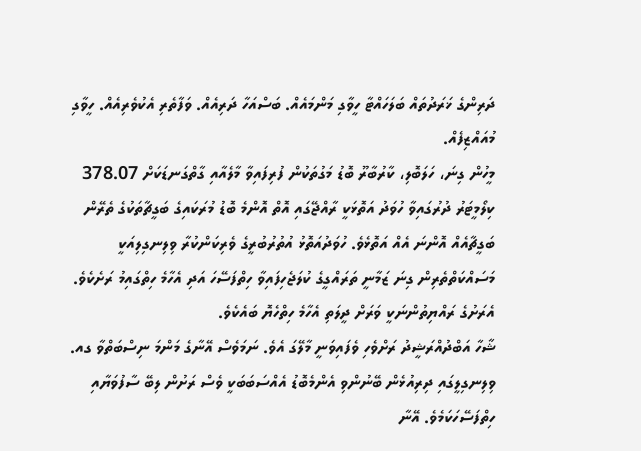ދަރިންގެ ޚަރަދުތައް ބަލަހައްޓާ ހީވާގި މަންމައެއް. ބަސްއަހާ ދަރިއެއް. ވަފާތެރި އެކުވެރިއެއް. ހީވާގި މުއައްޒިފެއް.
މީހުން ގިނަ، ހަލަބޮލި، ކާރުބާރޫ ބޮޑު މަގުތަކުން ފުރިފައިވާ މާލެއާއި ގާތްގަނޑަކަށް 378.07 ކިލޯމީޓަރު ދުރުގައިވާ ހުވަދު އަތޮޅަކީ ރާއްޖޭގައި އޮތް އޮންމެ ބޮޑު މުރަކައިގެ ބަގީޗާތަކުގެ ތެރޭން ބަގީޗާއެއް އޮންނަ އެއް އަތޮޅެވެ. ހުވަދުއަތޮޅު އުތުރުބުރީގެ ވެރިކަންކުރާ ވިލިނގިލިއަކީ މަސައްކަތްތެރިން ގިނަ ޒަމާނީ ތަރައްގީގެ ކުލަޖެހިފައިވާ ހިތްފަސޭހަ އަދި އެހާމެ ހިތްގައިމު ރަށެކެވެ. އެރަށުގެ ރައްޔިތުންނަކީ ވަރަށް ދީލަތި އެހާމެ ހިތްހެޔޮ ބައެކެވެ.
ޝާހާ އަބްދުއްރަޝީދު ރަށްވެހި ވެފައިވަނީ މާލޭގަ އެވެ. ނަމަވެސް އޭނާގެ މަންމަ ނިސްބަތްވާ ގއ. ވިލިނގިލީގައި ދިރިއުޅެން ބޭނުންވި އެންމެބޮޑު އެއްސަބަބަކީ ވެސް ރަށުން ލިބޭ ސާފުވަޔާއި ހިތްފަސޭހަކަމެވެ. އޭނާ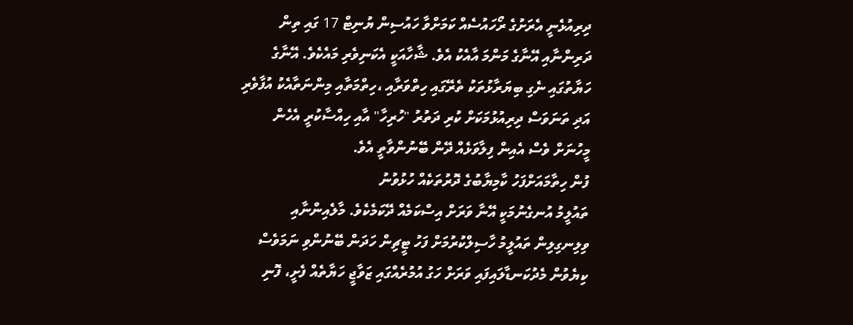ދިރިއުޅެނީ އެރަށުގެ ރޯހައުސެއް ކަމަށްވާ ހައުސިން ޔުނިޓް 17 ގައި ތިން ދަރިންނާއި އޭނާގެ މަންމަ އާއެކު އެވެ. ޝާހާއަކީ އެކަނިވެރި މައެކެވެ. އޭނާގެ ހަޔާތުގައި ނެގި ބިޔަރާޅުތަކު ތެރޭގައި ހިތްވަރާއި ،ހިތްމަތާއި މިންނަތާއެކު އުފާވެރި އަދި ތަނަވަސް ދިރިއުޅުމަކަށް ކުރި ދަތުރު "ހުރިހާ" އާއި ހިއްސާކުރީ އެހެން މީހުނަށް ވެސް އެއިން ފިލާވަޅެއް ދޭން ބޭނުންވާތީ އެވެ.
ފުން ހިތާމައަށްފަހު ކާމިޔާބުގެ ދޮރުތަކެއް ހުޅުވުނު
ތައުލީމު އުނގެނުމަކީ އޭނާ ވަރަށް އިސްކަމެއް ދޭކަމެކެވެ. މާލެއިންނާއި ވިލިނގިލިން ތައުލީމު ހާސިލްކުރުމަށް ފަހު ޓީޗިން ހަދަން ބޭނުންވި ނަމަވެސް ކިޔެވުން މެދުކަނޑާލައިފައި ވަރަށް ހަގު އުމުރެއްގައި ޒަވާޖީ ހަޔާތެއް ފެށީ، ފޮނި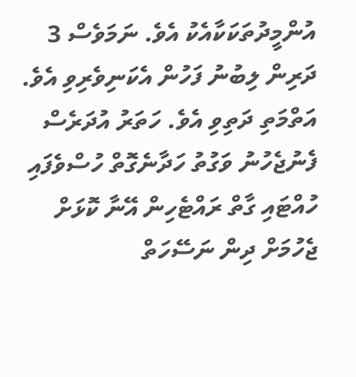އުންމީދުތަކަކާއެކު އެވެ. ނަމަވެސް 3 ދަރިން ލިބުނު ފަހުން އެކަނިވެރިވި އެވެ. އަތްމަތި ދަތިވި އެވެ. ހަތަރު އުދަރެސް ފެނުޖެހުނު ވަގުތު ހަދާނެގޮތް ހުސްވެފައި ހުއްޓައި ގާތް ރައްޓެހިން އޭނާ ކޮޅަށް ޖެހުމަށް ދިން ނަސޭހަތް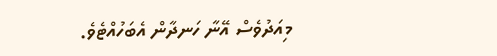މިއަދުވެސް އޭނާ ހަނދާން އެބަހުއްޓެވެ.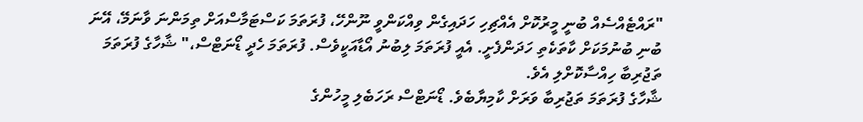"ރައްޓެއްސެއް ބުނީ މީރުކޮށް އެއްޗިހި ހަދައިގެން ވިއްކަންވީ ނޫންހޭ، ފުރަތަމަ ކަސްޓަމާސްއަށް ތިމަންނަ ވާނަމޭ، އޭނަ ބުނި ބުނުމަކަށް ކާތަކެތި ހަދަންފެށީ. އެއީ ފުރަތަމަ ލިބުނު އޯޑާއަކީވެސް. ފުރަތަމަ ހެދީ ޑޯނަޓްސް،" ޝާހާގެ ފުރަތަމަ ތަޖުރިބާ ހިއްސާކޮށްލި އެވެ.
ޝާހާގެ ފުރަތަމަ ތަޖުރިބާ ވަރަށް ކާމިޔާބެވެ. ޑޯނަޓްސް ރަހަބެލި މީހުންގެ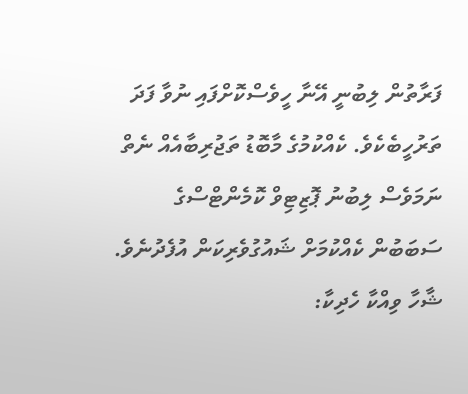ފަރާތުން ލިބުނީ އޭނާ ހީވެސްކޮށްފައި ނުވާ ފަދަ ތަރުހީބެކެވެ. ކެއްކުމުގެ މާބޮޑު ތަޖުރިބާއެއް ނެތް ނަމަވެސް ލިބުނު ޕޮޒިޓިވް ކޮމެންޓްސްގެ ސަބަބުން ކެއްކުމަށް ޝައުގުވެރިކަން އުފެދުނެވެ.
ޝާހާ ވިއްކާ ހެދިކާ: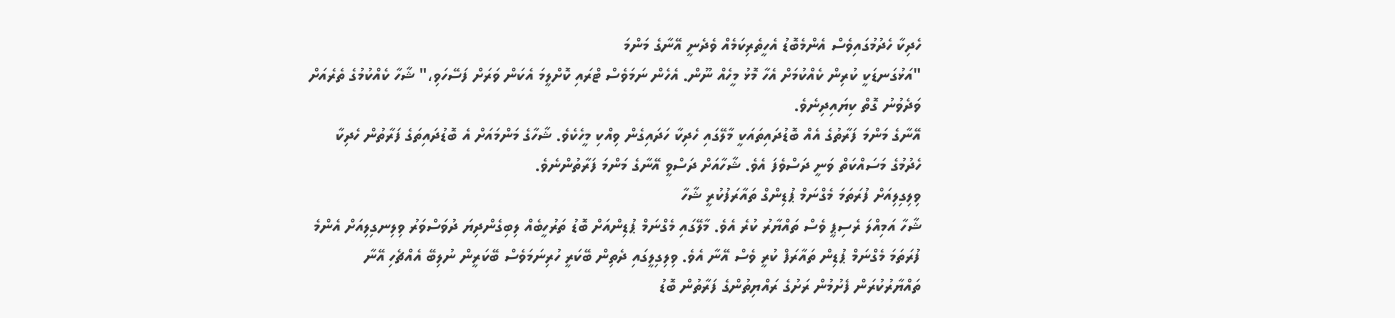ހެދިކާ ހެދުމުގައިވެސް އެންމެބޮޑު އެހީތެރިކަމެއް ވެދެނީ އޭނާގެ މަންމަ
"އަޅުގަނޑަކީ ކުރިން ކެއްކުމަށް އެހާ މޮޅު މީހެއް ނޫން. އެހެން ނަމަވެސް ޓްރައި ކޮށްލީމަ އެކަން ވަރަށް ފަސޭހަވި،" ޝާހާ ކެއްކުމުގެ ތެރެއަށް ވަދެވުނު ގޮތް ކިޔައިދިނެވެ.
އޭނާގެ މަންމަ ފަރާތުގެ އެއް ބޮޑުދައިތައަކީ މާލޭގައި ހެދިކާ ހަދައިގެން ވިއްކި މީހެކެވެ. ޝާހާގެ މަންމައަށް އެ ބޮޑުދައިތަގެ ފަރާތުން ހެދިކާ ހެދުމުގެ މަސައްކަތް ވަނީ ދަސްވެފަ އެވެ. ޝާހާއަށް ދަސްވީ އޭނާގެ މަންމަ ފަރާތުންނެވެ.
ވިލިގިލިއަށް ފުރަތަމަ މެގްނަމް ޕުޑިންގް ތައާރަފުކުރީ ޝާހާ
ޝާހާ އަމިއްލަ ރެސިޕީ ވެސް ތައްޔާރު ކުރެ އެވެ. މާލޭގައި މެގްނަމް ޕުޑިންއަށް ބޮޑު ތަރުހީބެއް ލިބިގެންދިޔަ ދުވަސްވަރު ވިލިނގިލިއަށް އެންމެ ފުރަތަމަ މެގްނަމް ޕުޑިން ތައާރަފް ކުރީ ވެސް އޭނާ އެވެ. ވިލިގިލީގައި ދެތިން ބޭކަރީ ހުރިނަމަވެސް ބޭކަރީން ނުލިބޭ އެއްޗެހި އޭނާ ތައްޔާރުކުރަން ފެށުމުން ރަށުގެ ރައްޔިތުންގެ ފަރާތުން ބޮޑު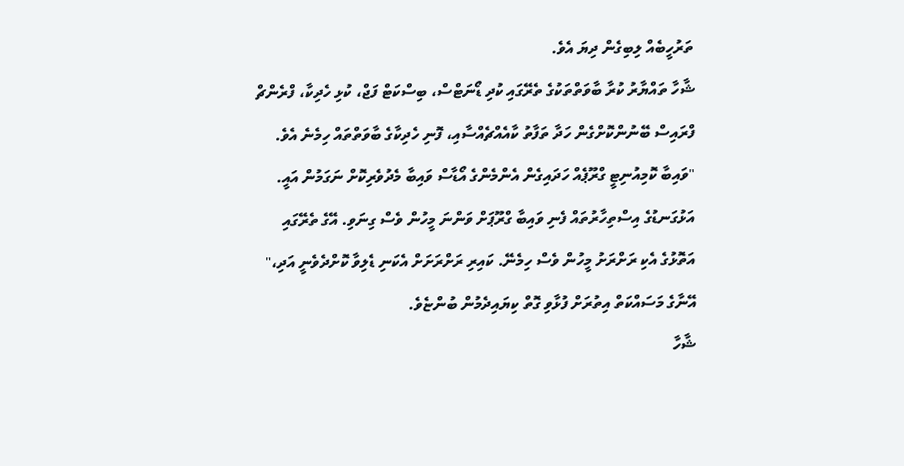ތަރުހީބެއް ލިބިގެން ދިޔަ އެވެ.
ޝާހާ ތައްޔާރު ކުރާ ބާވަތްތަކުގެ ތެރޭގައި ކުދި ޑޯނަޓްސް، ބިސްކަޓް ފަޖް، ކުޅި ހެދިކާ، ފްރެންޗް ފްރައިސް ބޭނުންކޮށްގެން ހަދާ ތަފާތު ކާއެއްޗެއްސާއި، ފޮނި ހެދިކާގެ ބާވަތްތައް ހިމެނެ އެވެ.
"ވައިބާ ކޮމިއުނިޓީ ގްރޫޕެއް ހަދައިގެން އެންމެންގެ އޯޑާސް ވައިބާ މެދުވެރިކޮށް ނަގަމުން އައީ. އަޅުގަނޑުގެ އިސްތިހާރުތައް ފެނި ވައިބާ ގްރޫޕަށް ވަންނަ މީހުން ވެސް ގިނަވި. އޭގެ ތެރޭގައި އަތޮޅުގެ އެކި ރަށްރަށު މީހުން ވެސް ހިމެނޭ. ކައިރި ރަށްރަށަށް އެކަނި ޑެލިވާ ކޮށްދެވެނީ އަދި،" އޭނާގެ މަސައްކަތް އިތުރަށް ފުޅާވި ގޮތް ކިޔައިދެމުން ބުންޏެވެ.
ޝާހާ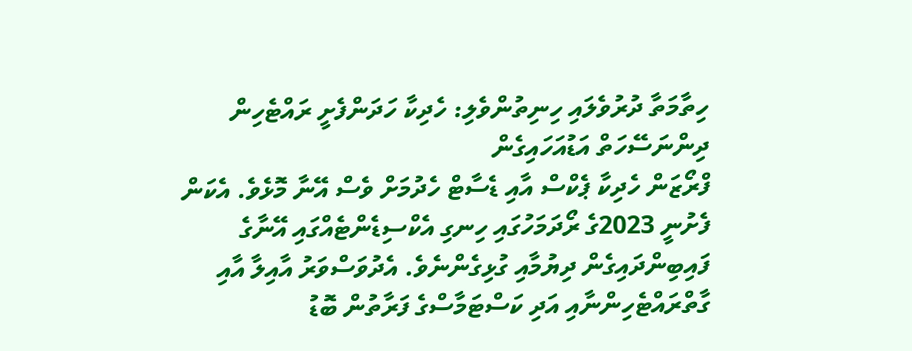ހިތާމަތާ ދުރުވެލައި ހިނިތުންވެލި: ހެދިކާ ހަދަންފެށީ ރައްޓެހިން ދިންނަސޭހަތް އަޑުއަހައިގެން
ފްރޯޒަން ހެދިކާ ޕެކްސް އާއި ޑެސާޓް ހެދުމަށް ވެސް އޭނާ މޮޅެވެ. އެކަން ފެށުނީ 2023ގެ ރޯދަމަހުގައި ހިނގި އެކްސިޑެންޓެއްގައި އޭނާގެ ފައިބިންދައިގެން ދިޔުމާއި ގުޅިގެންނެވެ. އެދުވަސްވަރު އާއިލާ އާއި ގާތްރައްޓެހިންނާއި އަދި ކަސްޓަމާސްގެ ފަރާތުން ބޮޑު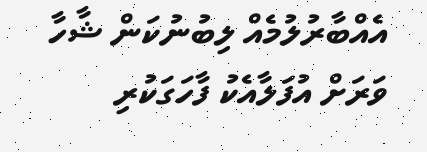އެއްބާރުލުމެއް ލިބުނުކަން ޝާހާ ވަރަށް އުފަލާއެކު ފާހަގަކުރި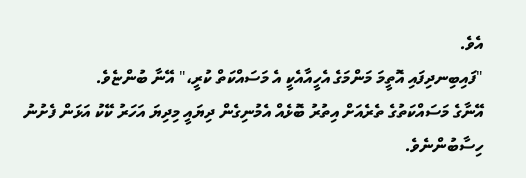އެވެ.
"ފައިބިނދިފައި އޮތީމަ މަންމަގެ އެހީއާއެކީ އެ މަސައްކަތް ކުރީ،" އޭނާ ބުންޏެވެ.
އޭނާގެ މަސައްކަތުގެ ތެރެއަށް އިތުރު ބޮޅެއް އެމުނިގެން ދިޔައީ މިދިޔަ އަހަރު ކޭކު އަޅަން ފެށުނު ހިސާބުންނެވެ.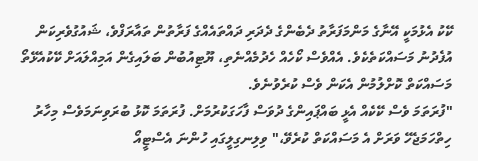ކޭކު އެޅުމަކީ އޭނާގެ މަންމަފަރާތު ދެބެންގެ ދެދަރި ދައްތައެއްގެ ފަރާތުން ތައާރަފްވެ، ޝައުގުވެރިކަން އުފެދުނު މަސައްކަތެކެވެ. އެއްވެސް ކޯހެއް ހެދުމެއްނެތި، ޔޫޓިއުބުން ބަލައިގެން އަމިއްލައަށް ކޭކުއެޅޭތޯ މަސައްކަތް ކޮށްލުމުން އެކަން ވެސް ކުރެވުނެވެ.
"ފުރަތަމަ ވެސް ކޭކެއް އެޅީ ބައްޕައިންގެ ދުވަސް ފާހަގަކުރުމަށް. ފުރަތަމަ ކޮޅު ބުރަވިނަމަވެސް މިހާރު ހިތްހަމަޖެހޭ ވަރަށް އެ މަސައްކަތް ކުރެވޭ،" ވިލިނގިލީގައި ހުންނަ އެސްޓީއޯ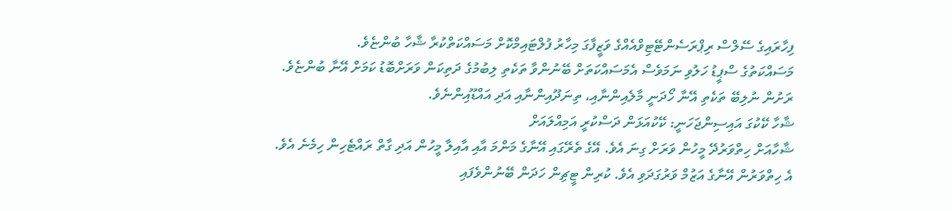ފިހާރައިގެ ސޭލްސް ރިޕްރަސެންޓޭޓިވްއެއްގެ ވަޒީފާގަ މިހާރު ފުލްޓައިމްކޮށް މަސައްކަތްކުރާ ޝާހާ ބުންޏެވެ.
މަސައްކަތުގެ ސްޕީޑު ހަލުވި ނަމަވެސް އެމަސައްކަތަށް ބޭނުންވާ ތަކެތި ލިބުމުގެ ދަތިކަން ވަރަށްބޮޑު ކަމަށް އޭނާ ބުންޏެވެ. ރަށުން ނުލިބޭ ތަކެތި އޭނާ ހޯދަނީ މާލެއިންނާއި، ތިނަދޫއިންނާއި އަދި އައްޑޫއިންނެވެ.
ޝާހާ ކޭކުގަ އައިސިންޖަހަނީ: ކޭކުއަޅަން ދަސްކުރީ އަމިއްލައަށް
ޝާހާއަށް ހިތްވަރުދޭ މީހުން ވަރަށް ގިނަ އެވެ. އޭގެ ތެރޭގައި އޭނާގެ މަންމަ އާއި އާއިލާ މީހުން އަދި ގާތް ރައްޓެހިން ހިމެނެ އެވެ. އެ ހިތްވަރުން އޭނާގެ އަޒުމް ވަރުގަދަވި އެވެ. ކުރިން ޓީޗިން ހަދަން ބޭނުންވެފައި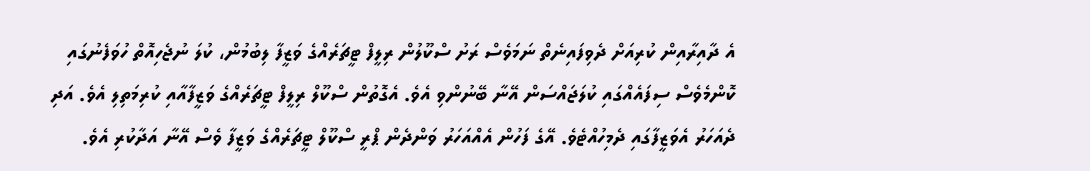އެ ދާއިރާއިން ކުރިއަށް ދެވިފައިނެތް ނަމަވެސް ރަށު ސްކޫލުން ރިލީފް ޓީޗަރެއްގެ ވަޒީފާ ލިބުމުން، ކުލަ ނުޖެހިއޮތް ހުވަފެނުގައި ކޮންމެވެސް ސިފައެއްގައި ކުލަޖައްސަން އޭނާ ބޭނުންވި އެވެ. އެގޮތުން ސްކޫލް ރިލީފް ޓީޗަރެއްގެ ވަޒީފާއާއި ކުރިމަތިލި އެވެ. އަދި ދެއަހަރު އެވަޒީފާގައި ދެމިހުއްޓެވެ. އޭގެ ފަހުން އެއްއަހަރު ވަންދެން ޕްރީ ސްކޫލް ޓީޗަރެއްގެ ވަޒީފާ ވެސް އޭނާ އަދާކުރި އެވެ.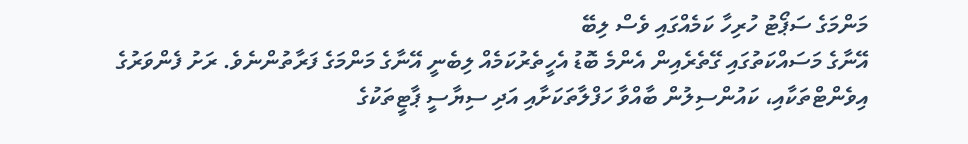މަންމަގެ ސަޕޯޓު ހުރިހާ ކަމެއްގައި ވެސް ލިބޭ
އޭނާގެ މަސައްކަތުގައި ގޭތެރެއިން އެންމެ ބޮޑު އެހީތެރުކަމެއް ލިބެނީ އޭނާގެ މަންމަގެ ފަރާތުންނެވެ. ރަށު ފެންވަރުގެ އިވެންޓްތަކާއި، ކައުންސިލުން ބާއްވާ ހަފްލާތަކަށާއި އަދި ސިޔާސީ ޕާޓީތަކުގެ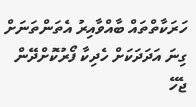ހަރަކާތްތައް ބާއްވާއިރު އެތަންތަނަށް ގިނަ އަދަދަކަށް ހެދިކާ ފޯރުކޮށްދޭން ޖެހޭ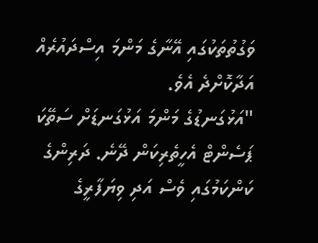ވަގުތުތަކުގައި އޭނާގެ މަންމަ އިސްދައުރެއް އަދާކޮށްދެ އެވެ.
"އަޅުގަނޑުގެ މަންމަ އަޅުގަނޑަށް ސަތޭކަ ޕަސެންޓް އެހީތެރިކަން ދޭނެ. ދަރިންގެ ކަންކަމުގައި ވެސް އަދި ވިޔަފާރީގެ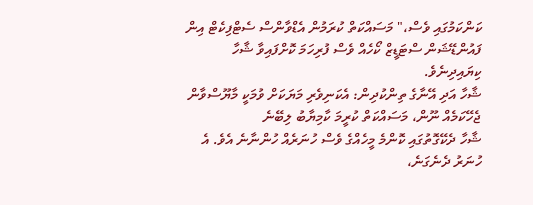ކަންކަމުގައި ވެސް،" މަސައްކަތް ކުރަމުން އެޑްވާންސް ސެޓްފިކެޓް އިން ފައުންޑޭޝަން ސްޓަޑީޒް ކޯހެއް ވެސް ފުރިހަމަ ކޮށްފައިވާ ޝާހާ ކިޔައިދިނެވެ.
ޝާހާ އަދި އޭނާގެ ތިންކުދިން: އެކަނިވެރި މަޔަކަށް ވުމަކީ މާޔޫސްވާން ޖެހޭކަމެއް ނޫން، މަސައްކަތް ކުރީމަ ކާމިޔާބު ލިބޭނެ
ޝާހާ ދެކޭގޮތުގައި ކޮންމެ މީހެއްގެ ވެސް ހުނަރެއް ހުންނާނެ އެވެ. އެ ހުނަރު ދެނެގަނެ،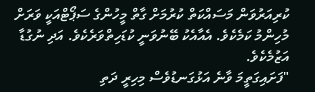ކުރިއަރުވަން މަސައްކަތް ކުރުމަށް ގާތް މީހުންގެ ސަޕޯޓްއަކީ ވަރަށް މުހިންމު ކަމެކެވެ. އެއާއެކު ބޭނުވަނީ ކުޑަހިތްވަރެކެވެ. އަދި ނުގުޑާ އަޒުމެކެވެ.
"ފަށައިގަތީމަ ވާނެ އަޅުގަނޑުވެސް މިހިރީ ދަތި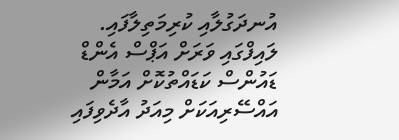އުނދަގުލާއި ކުރިމަތިލާފައި. ލައިފްގައި ވަރަށް އަޕްސް އެންޑް ޑައުންސް ކަޑައްތުކޮށް އަމާން އައްސޭރިއަކަށް މިއަދު އާދެވިފައި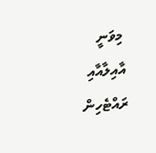މިވަނީ އާއިލާއާއި ރައްޓެހިން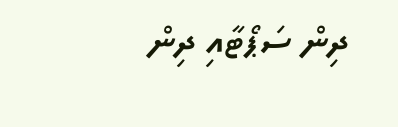ދިން ސަޕޯޓާއި ދިން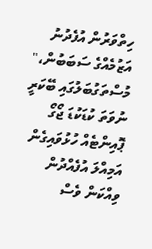ހިތްވަރުން އުފެދުނު އަޒުމެއްގެ ސަބަބުން،" މުސްތަގުބަލުގައި ބޭކަރީ ނުވަތަ ކުޑަކުޑަ ޖޯގޯ ޕޮއިންޓެއް ހުޅުވައިގެން އަމިއްލަ އުފެއްދުން ވިއްކަން ވެސް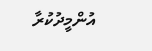އުންމީދުކުރާ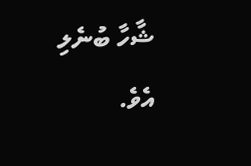ޝާހާ ބުނެލި އެވެ.